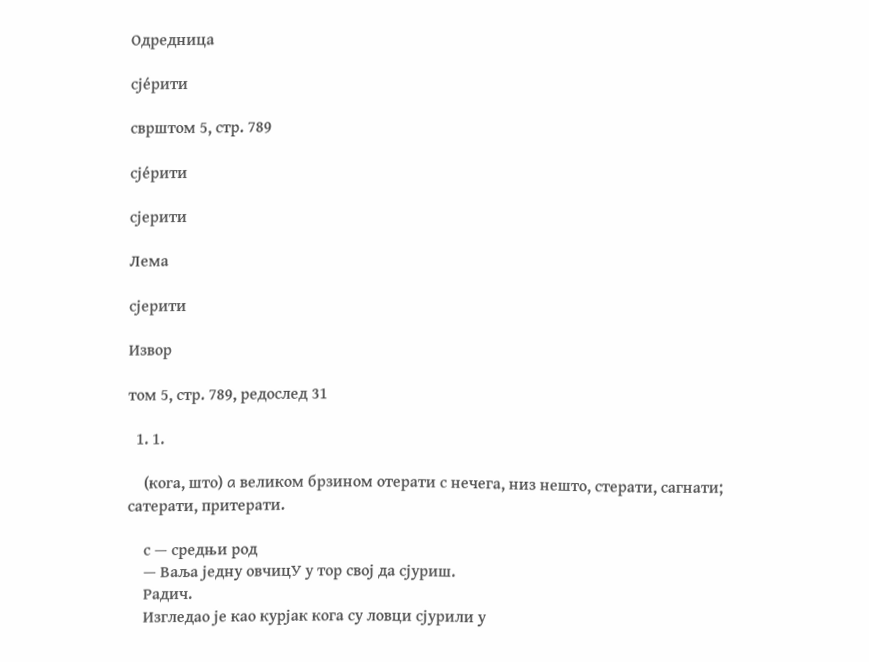Одредница

сје́рити

сврштом 5, стр. 789

сје́рити

сјерити

Лема

сјерити

Извор

том 5, стр. 789, редослед 31

  1. 1.

    (коrа, што) a великом брзином отерати с нечега, низ нешто, стерати, сагнати; сатерати, притерати.

    с — средњи род
    — Ваља једну овчицУ у тор свој да сјуриш.
    Радич.
    Изгледао је као курјак кога су ловци сјурили у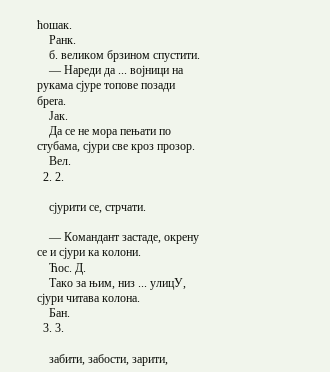ћошак.
    Ранк.
    б. великом брзином спустити.
    — Нареди да ... војници на рукама сјуре топове позади бреrа.
    Јак.
    Да се не мора пењати по стубама, сјури све кроз прозор.
    Вел.
  2. 2.

    сјурити се, стрчати.

    — Командант застаде, окрену се и сјури ка колони.
    Ћос. Д.
    Тако за њим, низ ... улицУ, сјури читава колона.
    Бан.
  3. 3.

    забити, забости, зарити,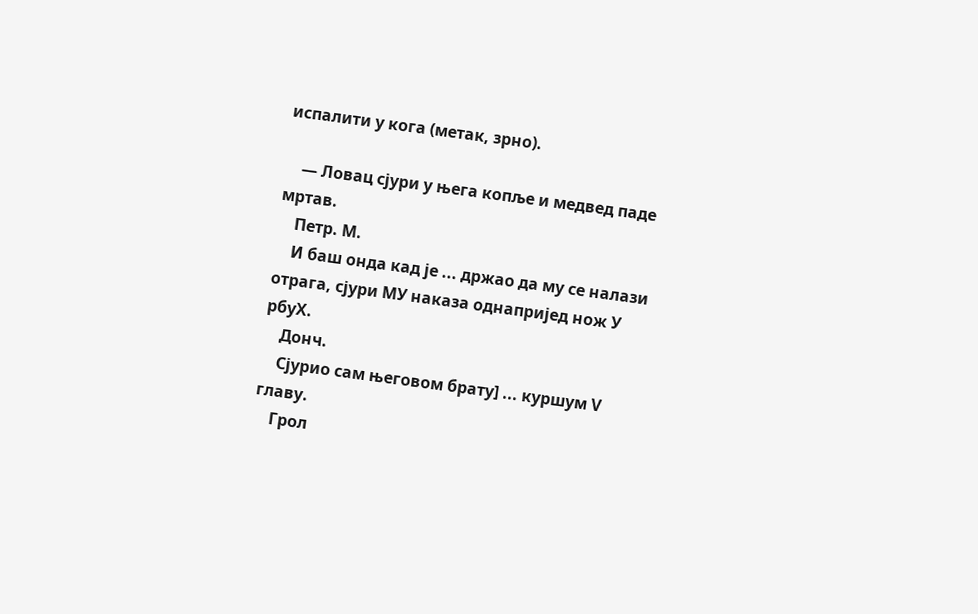испалити у кога (метак, зрно).

    — Ловац сјури у њега копље и медвед паде мртав.
    Петр. М.
    И баш онда кад је ... држао да му се налази отрага, сјури МУ наказа однапријед нож У рбуХ.
    Донч.
    Сјурио сам његовом брату] ... куршум V главу.
    Грол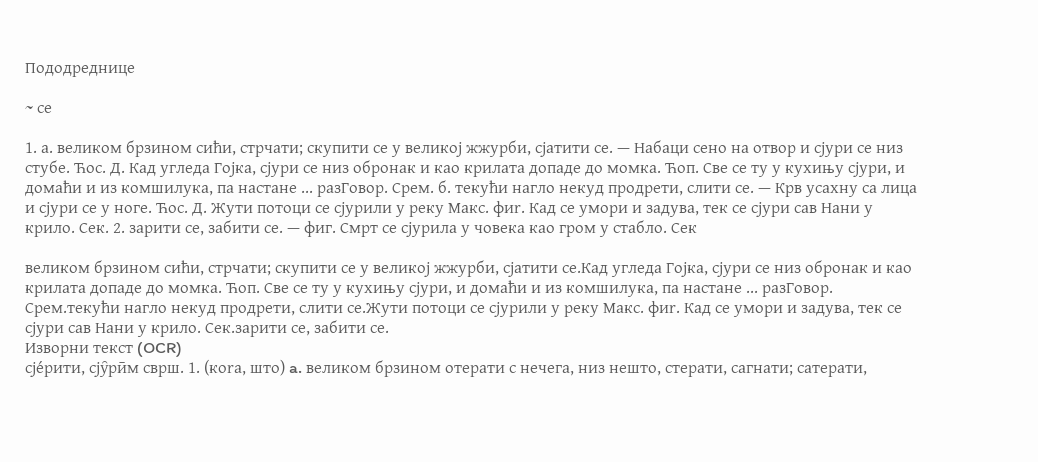Пододреднице

~ се

1. а. великом брзином сићи, стрчати; скупити се у великој жжурби, сјатити се. — Набаци сено на отвор и сјури се низ стубе. Ћос. Д. Кад угледа Гојка, сјури се низ обронак и као крилата допаде до момка. Ћоп. Све се ту у кухињу сјури, и домаћи и из комшилука, па настане ... разГовор. Срем. б. текући нагло некуд продрети, слити се. — Крв усахну са лица и сјури се у ноге. Ћос. Д. Жути потоци се сјурили у реку Макс. фиr. Кад се умори и задува, тек се сјури сав Нани у крило. Сек. 2. зарити се, забити се. — фиг. Смрт се сјурила у човека као гром у стабло. Сек

великом брзином сићи, стрчати; скупити се у великој жжурби, сјатити се.Кад угледа Гојка, сјури се низ обронак и као крилата допаде до момка. Ћоп. Све се ту у кухињу сјури, и домаћи и из комшилука, па настане ... разГовор. Срем.текући нагло некуд продрети, слити се.Жути потоци се сјурили у реку Макс. фиr. Кад се умори и задува, тек се сјури сав Нани у крило. Сек.зарити се, забити се.
Изворни текст (OCR)
сје́рити, сју̑рӣм сврш. 1. (коrа, што) a. великом брзином отерати с нечега, низ нешто, стерати, сагнати; сатерати,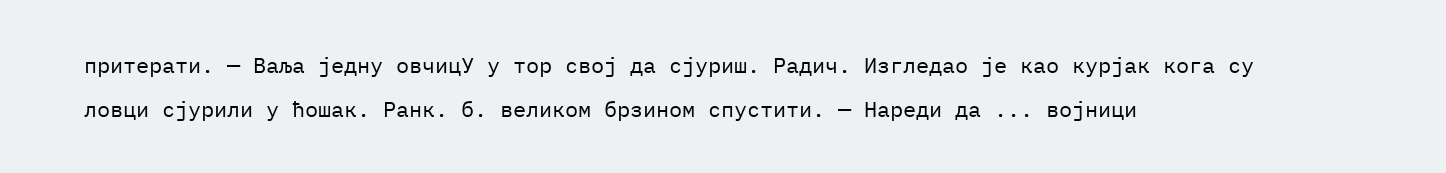притерати. — Ваља једну овчицУ у тор свој да сјуриш. Радич. Изгледао је као курјак кога су ловци сјурили у ћошак. Ранк. б. великом брзином спустити. — Нареди да ... војници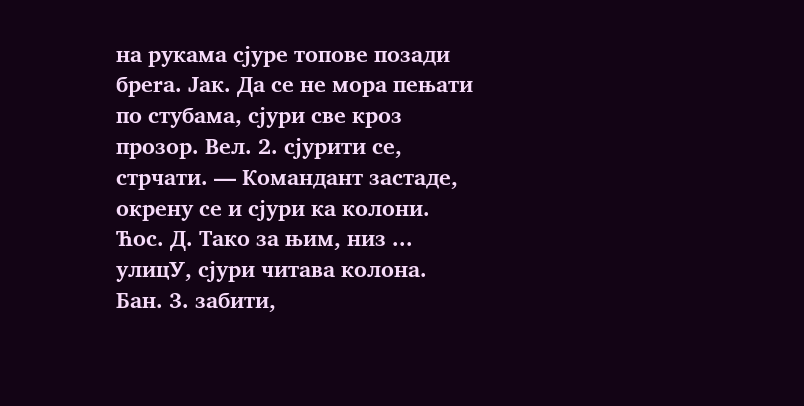на рукама сјуре топове позади бреrа. Јак. Да се не мора пењати по стубама, сјури све кроз прозор. Вел. 2. сјурити се, стрчати. — Командант застаде, окрену се и сјури ка колони. Ћос. Д. Тако за њим, низ ... улицУ, сјури читава колона. Бан. 3. забити,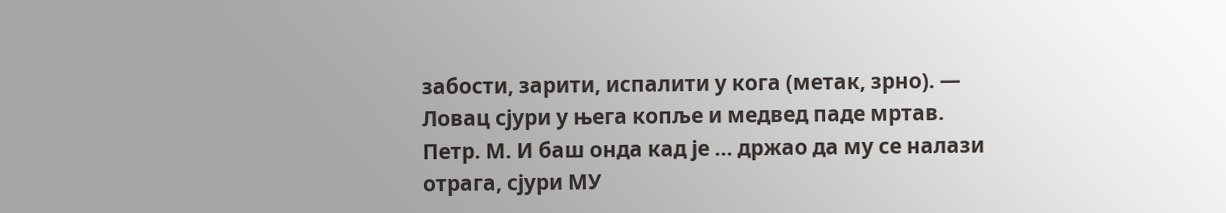забости, зарити, испалити у кога (метак, зрно). — Ловац сјури у њега копље и медвед паде мртав. Петр. М. И баш онда кад је ... држао да му се налази отрага, сјури МУ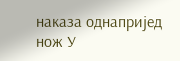наказа однапријед нож У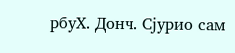рбуХ. Донч. Сјурио сам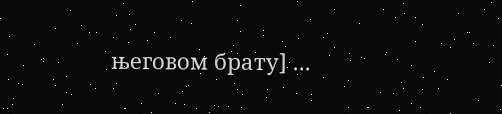његовом брату] ...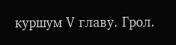куршум V главу. Грол.